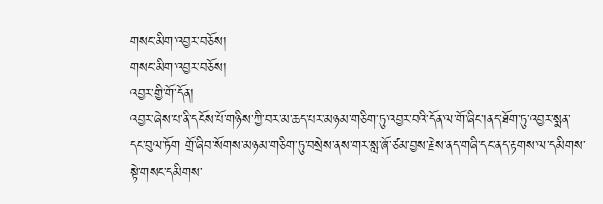གསང་མིག་འབྱར་བཅོས།
གསང་མིག་འབྱར་བཅོས།
འབྱར་གྱི་གོ་དོན།
འབྱར་ཞེས་པ་ནི་དངོས་པོ་གཉིས་ཀྱི་བར་མ་ཆད་པར་མཉམ་གཅིག་ཏུ་འབྱར་བའི་དོན་ལ་གོ་ཞིང་།ནད་ཐོག་ཏུ་འབྱར་སྨན་དང་བུལ་ཏོག གྲོ་ཞིབ་སོགས་མཉམ་གཅིག་ཏུ་བསྲེས་ནས་གར་སླ་ཞོ་ཙམ་བྱས་རྗེས་ནད་གཞི་དང་ནད་རྟགས་ལ་དམིགས་སྟེ་གསང་དམིགས་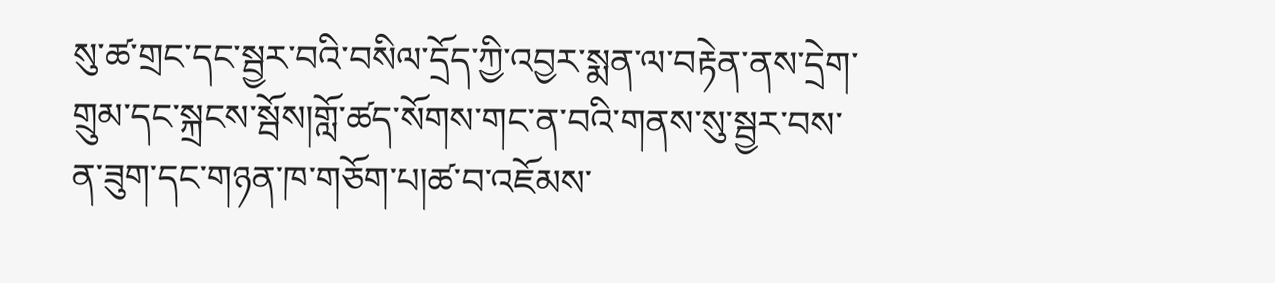སུ་ཚ་གྲང་དང་སྦྱར་བའི་བསིལ་དྲོད་ཀྱི་འབྱར་སྨན་ལ་བརྟེན་ནས་དྲེག་གྲུམ་དང་སྐྲངས་སྦོས།གློ་ཚད་སོགས་གང་ན་བའི་གནས་སུ་སྦྱར་བས་ན་ཟུག་དང་གཉན་ཁ་གཅོག་པ།ཚ་བ་འཇོམས་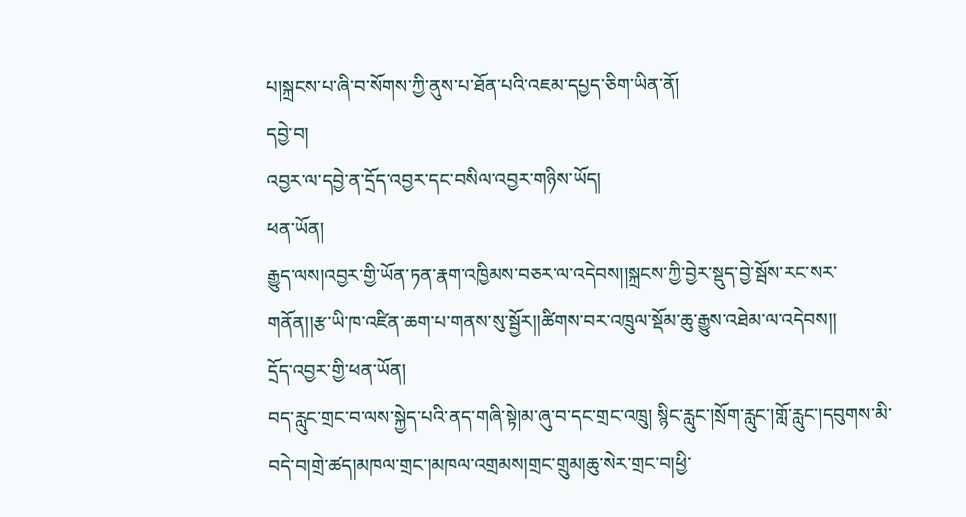པ།སྐྲངས་པ་ཞི་བ་སོགས་ཀྱི་ནུས་པ་ཐོན་པའི་འཇམ་དཔྱད་ཅིག་ཡིན་ནོ།
དབྱེ་བ།
འབྱར་ལ་དབྱེ་ན་དྲོད་འབྱར་དང་བསིལ་འབྱར་གཉིས་ཡོད།
ཕན་ཡོན།
རྒྱུད་ལས།འབྱར་གྱི་ཡོན་ཏན་རྣག་འཁྱིམས་བཅར་ལ་འདེབས།།སྐྲངས་ཀྱི་བྱེར་སྡུད་བྱེ་སྦོས་རང་སར་གནོན།།རྩ་ཡི་ཁ་འཛིན་ཆག་པ་གནས་སུ་སྦྱོར།།ཚིགས་བར་འཁྲུལ་སྡོམ་ཆུ་རྒྱུས་འཐེམ་ལ་འདེབས།།
དྲོད་འབྱར་གྱི་ཕན་ཡོན།
བད་རླུང་གྲང་བ་ལས་སྐྱེད་པའི་ནད་གཞི་སྟེ།མ་ཞུ་བ་དང་གྲང་འཁྲུ། སྙིང་རླུང་།སྲོག་རླུང་།གློ་རླུང་།དབུགས་མི་བདེ་བ།གྲེ་ཚད།མཁལ་གྲང་།མཁལ་འགྲམས།གྲང་གྲུམ།ཆུ་སེར་གྲང་བ།ཕྱི་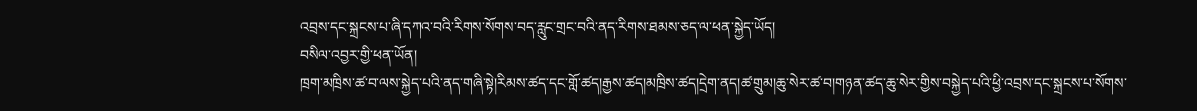འབྲས་དང་སྐྲངས་པ་ཞི་དཀའ་བའི་རིགས་སོགས་བད་རླུང་གྲང་བའི་ནད་རིགས་ཐམས་ཅད་ལ་ཕན་སྐྱེད་ཡོད།
བསིལ་འབྱར་གྱི་ཕན་ཡོན།
ཁྲག་མཁྲིས་ཚ་བ་ལས་སྐྱེད་པའི་ནད་གཞི་སྟེ།རིམས་ཚད་དང་གློ་ཚད།རྒྱས་ཚད།མཁྲིས་ཚད།དྲེག་ནད།ཚ་གྲུམ།ཆུ་སེར་ཚ་བ།གཉན་ཚད་ཆུ་སེར་གྱིས་བསྐྱེད་པའི་ཕྱི་འབྲས་དང་སྐྲངས་པ་སོགས་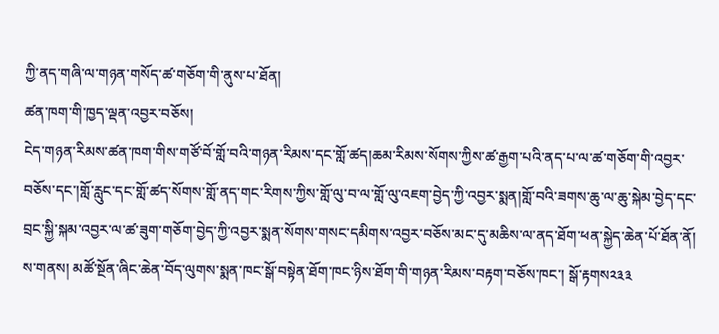ཀྱི་ནད་གཞི་ལ་གཉན་གསོད་ཚ་གཅོག་གི་ནུས་པ་ཐོན།
ཚན་ཁག་གི་ཁྱད་ལྡན་འབྱར་བཅོས།
ངེད་གཉན་རིམས་ཚན་ཁག་གིས་གཙོ་བོ་གློ་བའི་གཉན་རིམས་དང་གློ་ཚད།ཆམ་རིམས་སོགས་ཀྱིས་ཚ་རྒྱག་པའི་ནད་པ་ལ་ཚ་གཅོག་གི་འབྱར་བཅོས་དང་།གློ་རླུང་དང་གློ་ཚད་སོགས་གློ་ནད་གང་རིགས་ཀྱིས་གློ་ལུ་བ་ལ་གློ་ལུ་འཇག་བྱེད་ཀྱི་འབྱར་སྨན།གློ་བའི་ཟགས་ཆུ་ལ་ཆུ་སྐེམ་བྱེད་དང་བྲང་སྐྱི་སྐམ་འབྱར་ལ་ཚ་ཟུག་གཅོག་བྱེད་ཀྱི་འབྱར་སྨན་སོགས་གསང་དམིགས་འབྱར་བཅོས་མང་དུ་མཆིས་ལ་ནད་ཐོག་ཕན་སྐྱེད་ཆེན་པོ་ཐོན་ནོ།
ས་གནས། མཚོ་སྔོན་ཞིང་ཆེན་བོད་ལུགས་སྨན་ཁང་སྒོ་བསྟེན་ཐོག་ཁང་ཉིས་ཐོག་གི་གཉན་རིམས་བརྟག་བཅོས་ཁང་། སྒོ་རྟགས༢༣༣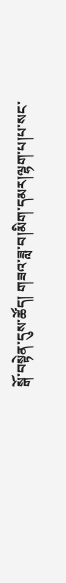སྒོ་བསྟེན་དུས་ཚོད། གཟའ་ཟླ་བ།མིག་དམར།ལྷག་པ།པ་སང་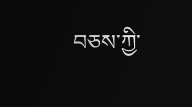བཅས་ཀྱི་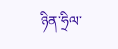ཉིན་ཧྲིལ་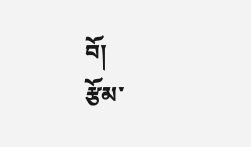བོ།
རྩོམ་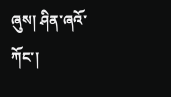ཞུས། ཤིན་ཞའོ་ཀོང་།